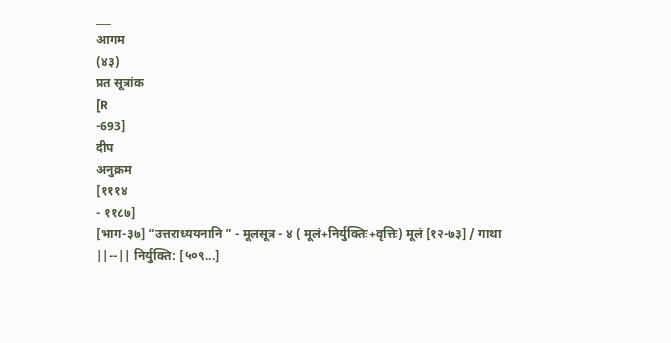___
आगम
(४३)
प्रत सूत्रांक
[R
-693]
दीप
अनुक्रम
[१११४
- ११८७]
[भाग-३७] “उत्तराध्ययनानि ” - मूलसूत्र - ४ ( मूलं+निर्युक्तिः+वृत्तिः) मूलं [१२-७३] / गाथा ||--|| निर्युक्ति: [५०९...]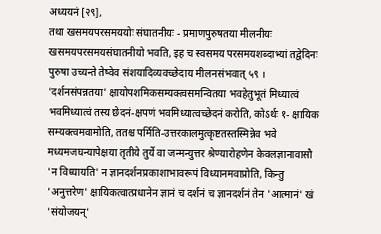अध्ययनं [२९],
तथा खसमयपरसमययोः संघातनीयः - प्रमाणपुरुषतया मीलनीयः खसमयपरसमयसंघातनीयो भवति, इह च स्वसमय परसमयशब्दाभ्यां तद्वेदिनः पुरुषा उच्यन्ते तेष्वेव संशयादिव्यवच्छेदाय मीलनसंभवात् ५९ । 'दर्शनसंपन्नतया' क्षायोपशमिकसम्यक्त्वसमन्वितया भवहेतुभूतं मिध्यात्वं भवमिध्यात्वं तस्य छेदनं-क्षपणं भवमिध्यात्वच्छेदनं करोति, कोऽर्थः १- क्षायिक सम्यक्त्वमवामोति, ततश्च पर्मिति-उत्तरकालमुत्कृष्टतस्तस्मिन्नेव भवे मध्यमजघन्यापेक्षया तृतीये तुर्ये वा जन्मन्युत्तर श्रेण्यारोहणेन केवलज्ञानावासौ 'न विध्यायति' न ज्ञानदर्शनप्रकाशाभावरूपं विध्यानमवाप्रोति, किन्तु 'अनुत्तरेण' क्षायिकत्वात्प्रधानेन ज्ञानं च दर्शनं च ज्ञानदर्शनं तेन 'आत्मानं' खं 'संयोजयन्'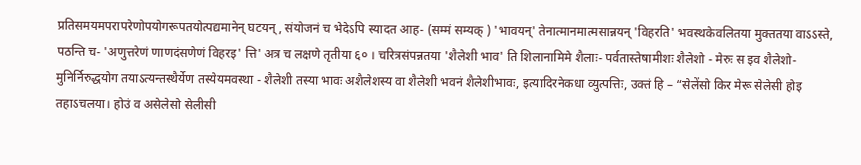प्रतिसमयमपरापरेणोपयोगरूपतयोत्पद्यमानेन् घटयन्, संयोजनं च भेदेऽपि स्यादत आह- (सम्मं सम्यक् ) 'भावयन्' तेनात्मानमात्मसान्नयन् 'विहरति' भवस्थकेवलितया मुक्ततया वाऽऽस्ते, पठन्ति च- 'अणुत्तरेणं णाणदंसणेणं विहरइ' त्ति' अत्र च लक्षणे तृतीया ६० । चरित्रसंपन्नतया 'शैलेशी भाव' ति शिलानामिमे शैलाः- पर्वतास्तेषामीशः शैलेशो - मेरुः स इव शैलेशो- मुनिर्निरुद्धयोग तयाऽत्यन्तस्थैर्येण तस्येयमवस्था - शैलेशी तस्या भावः अशैलेशस्य वा शैलेशी भवनं शैलेशीभावः, इत्यादिरनेकधा व्युत्पत्तिः, उक्तं हि – “सेलेंसो किर मेरू सेलेसी होइ तहाऽचलया। होउं व असेलेसो सेलीसी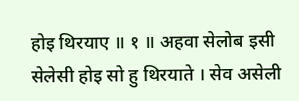होइ थिरयाए ॥ १ ॥ अहवा सेलोब इसी सेलेसी होइ सो हु थिरयाते । सेव असेली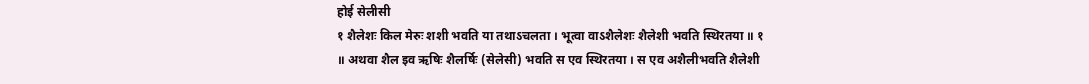होई सेलीसी
१ शैलेशः किल मेरुः शशी भवति या तथाऽचलता । भूत्वा वाऽशैलेशः शैलेशी भवति स्थिरतया ॥ १ ॥ अथवा शैल इव ऋषिः शैलर्षिः (सेलेसी) भवति स एव स्थिरतया । स एव अशैलीभवति शैलेशी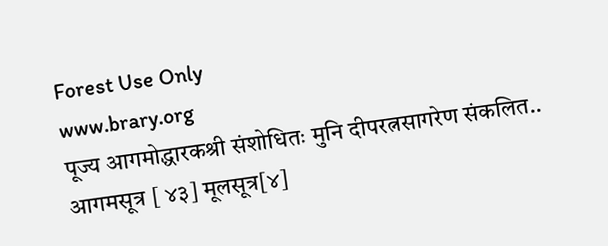Forest Use Only
www.brary.org
पूज्य आगमोद्धारकश्री संशोधितः मुनि दीपरत्नसागरेण संकलित.. आगमसूत्र [ ४३] मूलसूत्र[४]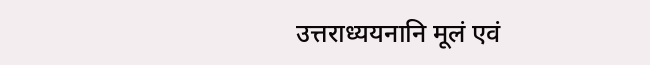उत्तराध्ययनानि मूलं एवं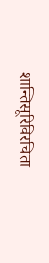शान्तिसूरिविरचिता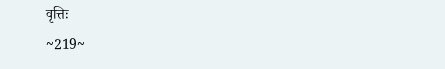वृत्तिः
~219~